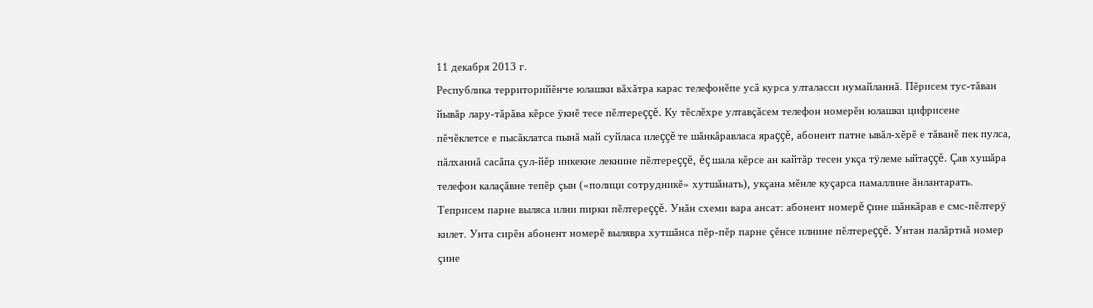11 декабря 2013 г.
Республика территорийĕнче юлашки вăхăтра карас телефонĕпе усă курса улталасси нумайланнă. Пĕрисем тус-тăван йывăр лару-тăрăва кĕрсе ÿкнĕ тесе пĕлтереççĕ. Ку тĕслĕхре ултавçăсем телефон номерĕн юлашки цифрисене пĕчĕклетсе е пысăклатса пынă май суйласа илеççĕ те шăнкăравласа яраççĕ, абонент патне ывăл-хĕрĕ е тăванĕ пек пулса, пăлханнă сасăпа çул-йĕр инкекне лекнине пĕлтереççĕ, ĕç шала кĕрсе ан кайтăр тесен укçа тÿлеме ыйтаççĕ. Çав хушăра телефон калаçăвне тепĕр çын («полици сотрудникĕ» хутшăнать), укçана мĕнле куçарса памаллине ăнлантарать.
Теприсем парне выляса илни пирки пĕлтереççĕ. Унăн схеми вара ансат: абонент номерĕ çине шăнкăрав е смс-пĕлтерÿ килет. Унта сирĕн абонент номерĕ вылявра хутшăнса пĕр-пĕр парне çĕнсе илнине пĕлтереççĕ. Унтан палăртнă номер çине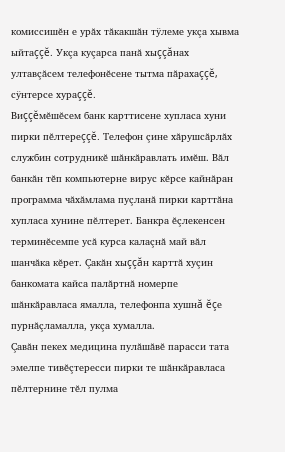комиссишĕн е урăх тăкакшăн тÿлеме укçа хывма ыйтаççĕ. Укçа куçарса панă хыççăнах ултавçăсем телефонĕсене тытма пăрахаççĕ, сÿнтерсе хураççĕ.
Виççĕмĕшĕсем банк карттисене хупласа хуни пирки пĕлтереççĕ. Телефон çине хăрушсăрлăх службин сотрудникĕ шăнкăравлать имĕш. Вăл банкăн тĕп компьютерне вирус кĕрсе кайнăран программа чăхăмлама пуçланă пирки карттăна хупласа хунине пĕлтерет. Банкра ĕçлекенсен терминĕсемпе усă курса калаçнă май вăл шанчăка кĕрет. Çакăн хыççăн карттă хуçин банкомата кайса палăртнă номерпе шăнкăравласа ямалла, телефонпа хушнă ĕçе пурнăçламалла, укçа хумалла.
Çавăн пекех медицина пулăшăвĕ парасси тата эмелпе тивĕçтересси пирки те шăнкăравласа пĕлтернине тĕл пулма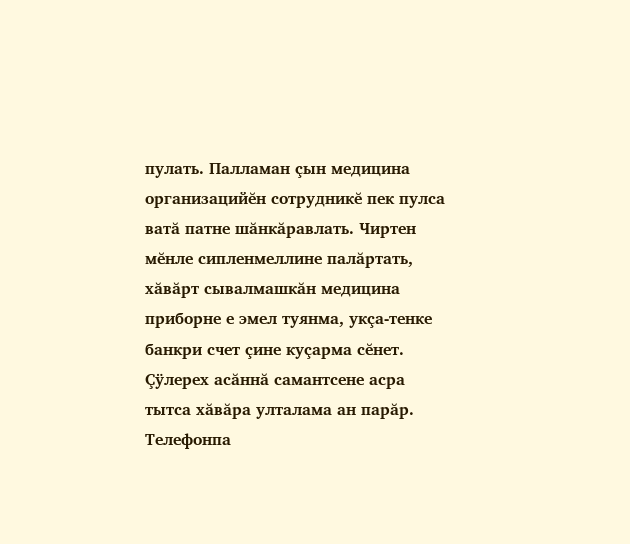пулать. Палламан çын медицина организацийĕн сотрудникĕ пек пулса ватă патне шăнкăравлать. Чиртен мĕнле сипленмеллине палăртать, хăвăрт сывалмашкăн медицина приборне е эмел туянма, укçа-тенке банкри счет çине куçарма сĕнет.
Çÿлерех асăннă самантсене асра тытса хăвăра улталама ан парăр. Телефонпа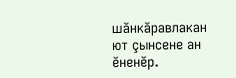шăнкăравлакан ют çынсене ан ĕненĕр.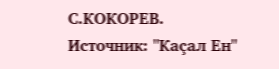С.КОКОРЕВ.
Источник: "Каçал Ен"